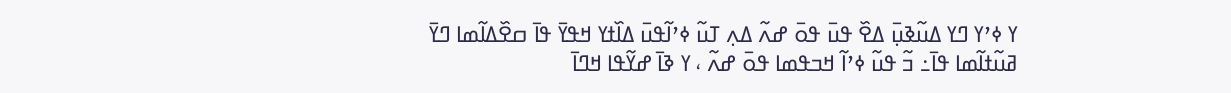ߌ ߦߴߌ ߣߌ ߡߎ߬ߢߎ߲߫ ߡߐ߰ ߟߎ߫ ߟߋ߫ ߝߍ߬ ߡߍ߲ ߠߎ߬ ߦߴߊ߬ߟߎ߫ ߡߊ߰ߙߌ ߞߟߌ߫ ߟߊ߫ ߛߐ߰ߡߊ߬ߘߊ ߣߌ߫ ߥߎ߬ߙߊ߬ߘߊ ߟߊ߫߸ ߏ߬ ߟߎ߬ ߦߴߊ߬ ߞߏߟߘߊ ߟߋ߫ ߝߍ߬ ، ߌ ߢߊ߫ ߝߌ߬ߟߊ ߞߣߊ߫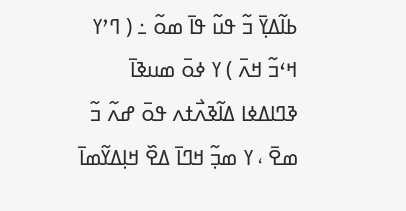ߕߊ߬ߡߌ߲߫ ߏ߬ ߟߎ߬ ߟߊ߫ ߘߋ߬ ߸ ( ߣߴߌ ߞߵߏ߬ ߞߍ߫ ) ߌ ߦߋ߫ ߘߎߢߊ߫ ߢߣߊߡߦߊ ߡߊ߬ߢߍ߯ߙߍ ߟߋ߫ ߝߍ߬ ߏ߬ ߘߐ߫ ، ߌ ߘߏ߲߬ ߞߣߊ߫ ߡߐ߰ ߞߊ߲ߡߌ߬ߘߊ߫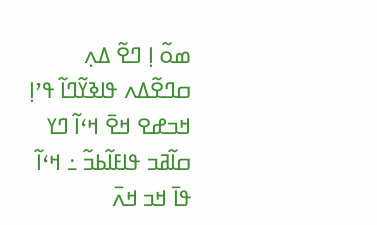ߘߋ߬ ߊ߲ ߣߐ߬ ߡߍ߲ ߛߣߐ߬ߡߍ ߟߊߢߌ߬ߣߊ߬ ߟߴߊ߲ ߞߏߝߐ ߞߐ߫ ߞߵߊ߬ ߣߌ ߛߊ߬ߥߏ ߟߊߓߊ߬ߕߏ߬ ߸ ߞߵߊ߬ ߟߊ߫ ߞߏ ߞߍ߫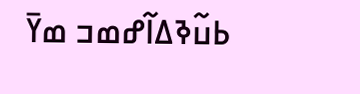ߕߎ߬ߢߡߊ߬ߝߘߏ ߘߌ߫